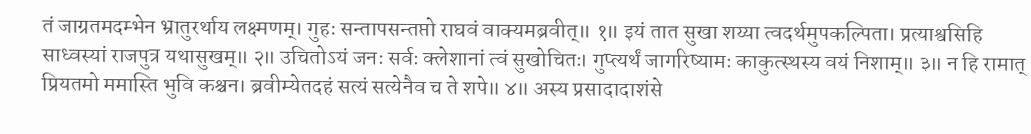तं जाग्रतमदम्भेन भ्रातुरर्थाय लक्ष्मणम्। गुहः सन्तापसन्तप्तो राघवं वाक्यमब्रवीत्॥ १॥ इयं तात सुखा शय्या त्वदर्थमुपकल्पिता। प्रत्याश्वसिहि साध्वस्यां राजपुत्र यथासुखम्॥ २॥ उचितोऽयं जनः सर्वः क्लेशानां त्वं सुखोचितः। गुप्त्यर्थं जागरिष्यामः काकुत्स्थस्य वयं निशाम्॥ ३॥ न हि रामात् प्रियतमो ममास्ति भुवि कश्चन। ब्रवीम्येतदहं सत्यं सत्येनैव च ते शपे॥ ४॥ अस्य प्रसादादाशंसे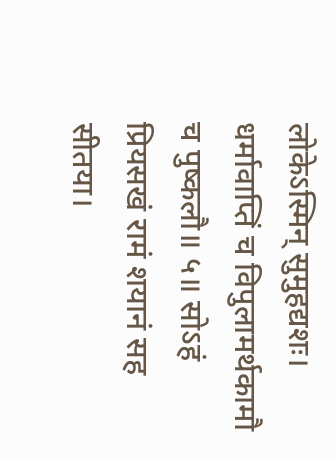लोकेऽस्मिन् सुमुहद्यशः। धर्मावाप्तिं च विपुलामर्थकामौ च पुष्कलौ॥ ५॥ सोऽहं प्रियसखं रामं शयानं सह सीतया।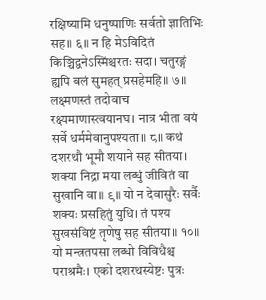रक्षिष्यामि धनुष्पाणिः सर्वतो ज्ञातिभिः सह॥ ६॥ न हि मेऽविदितं किञ्चिद्वनेऽस्मिंश्चरतः सदा। चतुरङ्गं ह्यपि बलं सुमहत् प्रसहेमहि॥ ७॥ लक्ष्मणस्तं तदोवाच रक्ष्यमाणास्त्वयानघ। नात्र भीता वयं सर्वे धर्ममेवानुपश्यता॥ ८॥ कथं दशरथौ भूमौ शयाने सह सीतया। शक्या निद्रा मया लब्धुं जीवितं वा सुखानि वा॥ ९॥ यो न देवासुरैः सर्वैः शक्यः प्रसहितुं युधि। तं पश्य सुखसंविष्टं तृणेषु सह सीतया॥ १०॥ यो मन्त्रतपसा लब्धो विविधैश्च पराश्रमैः। एको दशरथस्येष्टः पुत्रः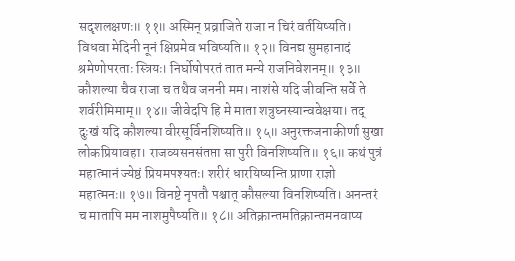सदृशलक्षणः॥ ११॥ अस्मिन् प्रव्राजिते राजा न चिरं वर्तयिष्यति। विधवा मेदिनी नूनं क्षिप्रमेव भविष्यति॥ १२॥ विनद्य सुमहानादं श्रमेणोपरताः स्त्रियः। निर्घोषोपरतं तात मन्ये राजनिवेशनम्॥ १३॥ कौशल्या चैव राजा च तथैव जननी मम। नाशंसे यदि जीवन्ति सर्वे ते शर्वरीमिमाम्॥ १४॥ जीवेदपि हि मे माता शत्रुघ्नस्यान्ववेक्षया। तद् दुःखं यदि कौशल्या वीरसूर्विनशिष्यति॥ १५॥ अनुरक्तजनाकीर्णा सुखा लोकप्रियावहा। राजव्यसनसंतप्ता सा पुरी विनशिष्यति॥ १६॥ कथं पुत्रं महात्मानं ज्येष्ठं प्रियमपश्यतः। शरीरं धारयिष्यन्ति प्राणा राज्ञो महात्मनः॥ १७॥ विनष्टे नृपतौ पश्चात् कौसल्या विनशिष्यति। अनन्तरं च मातापि मम नाशमुपैष्यति॥ १८॥ अतिक्रान्तमतिक्रान्तमनवाप्य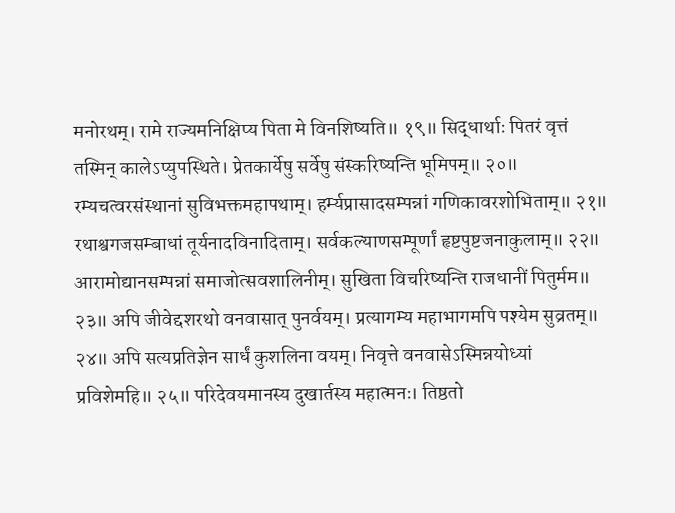मनोरथम्। रामे राज्यमनिक्षिप्य पिता मे विनशिष्यति॥ १९॥ सिद्धार्थाः पितरं वृत्तं तस्मिन् कालेऽप्युपस्थिते। प्रेतकार्येषु सर्वेषु संस्करिष्यन्ति भूमिपम्॥ २०॥ रम्यचत्वरसंस्थानां सुविभक्तमहापथाम्। हर्म्यप्रासादसम्पन्नां गणिकावरशोभिताम्॥ २१॥ रथाश्वगजसम्बाधां तूर्यनादविनादिताम्। सर्वकल्याणसम्पूर्णां हृष्टपुष्टजनाकुलाम्॥ २२॥ आरामोद्यानसम्पन्नां समाजोत्सवशालिनीम्। सुखिता विचरिष्यन्ति राजधानीं पितुर्मम॥ २३॥ अपि जीवेद्दशरथो वनवासात् पुनर्वयम्। प्रत्यागम्य महाभागमपि पश्येम सुव्रतम्॥ २४॥ अपि सत्यप्रतिज्ञेन सार्धं कुशलिना वयम्। निवृत्ते वनवासेऽस्मिन्नयोध्यां प्रविशेमहि॥ २५॥ परिदेवयमानस्य दुखार्तस्य महात्मनः। तिष्ठतो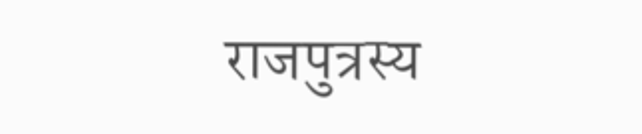राजपुत्रस्य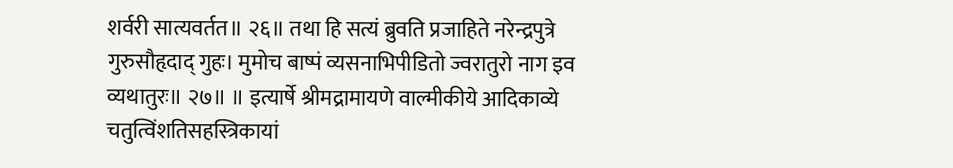शर्वरी सात्यवर्तत॥ २६॥ तथा हि सत्यं ब्रुवति प्रजाहिते नरेन्द्रपुत्रे गुरुसौहृदाद् गुहः। मुमोच बाष्पं व्यसनाभिपीडितो ज्वरातुरो नाग इव व्यथातुरः॥ २७॥ ॥ इत्यार्षे श्रीमद्रामायणे वाल्मीकीये आदिकाव्ये चतुत्विंशतिसहस्त्रिकायां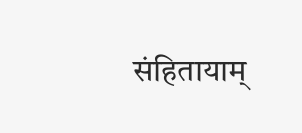संहितायाम्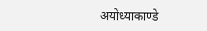अयोध्याकाण्डे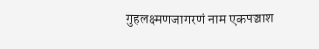गुहलक्ष्मणजागरणं नाम एकपञ्चाश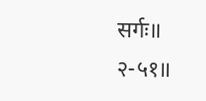सर्गः॥ २-५१॥